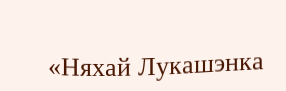«Няхай Лукашэнка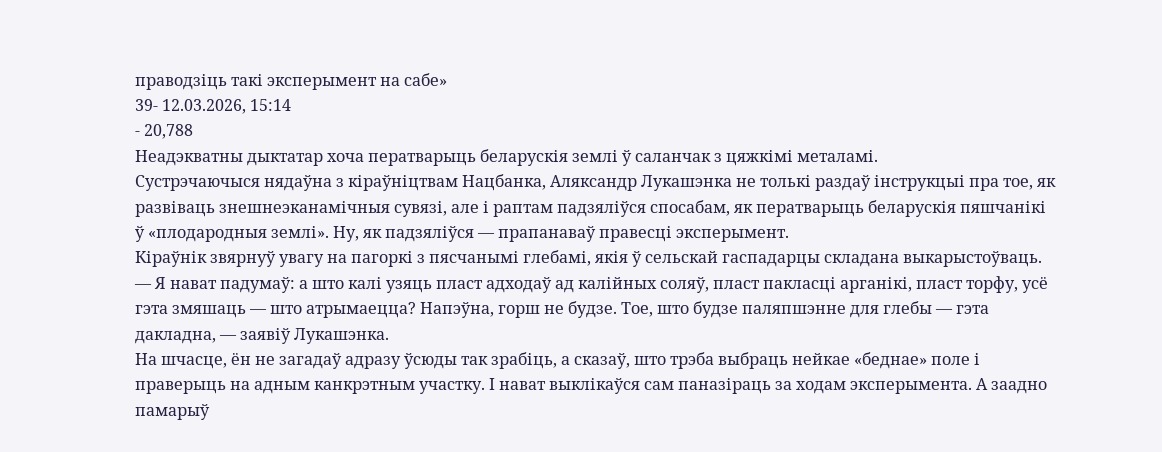праводзіць такі эксперымент на сабе»
39- 12.03.2026, 15:14
- 20,788
Неадэкватны дыктатар хоча ператварыць беларускія землі ў саланчак з цяжкімі металамі.
Сустрэчаючыся нядаўна з кіраўніцтвам Нацбанка, Аляксандр Лукашэнка не толькі раздаў інструкцыі пра тое, як развіваць знешнеэканамічныя сувязі, але і раптам падзяліўся спосабам, як ператварыць беларускія пяшчанікі ў «плодародныя землі». Ну, як падзяліўся — прапанаваў правесці эксперымент.
Кіраўнік звярнуў увагу на пагоркі з пясчанымі глебамі, якія ў сельскай гаспадарцы складана выкарыстоўваць.
— Я нават падумаў: а што калі узяць пласт адходаў ад калійных соляў, пласт пакласці арганікі, пласт торфу, усё гэта змяшаць — што атрымаецца? Напэўна, горш не будзе. Тое, што будзе паляпшэнне для глебы — гэта дакладна, — заявіў Лукашэнка.
На шчасце, ён не загадаў адразу ўсюды так зрабіць, а сказаў, што трэба выбраць нейкае «беднае» поле і праверыць на адным канкрэтным участку. І нават выклікаўся сам паназіраць за ходам эксперымента. А заадно памарыў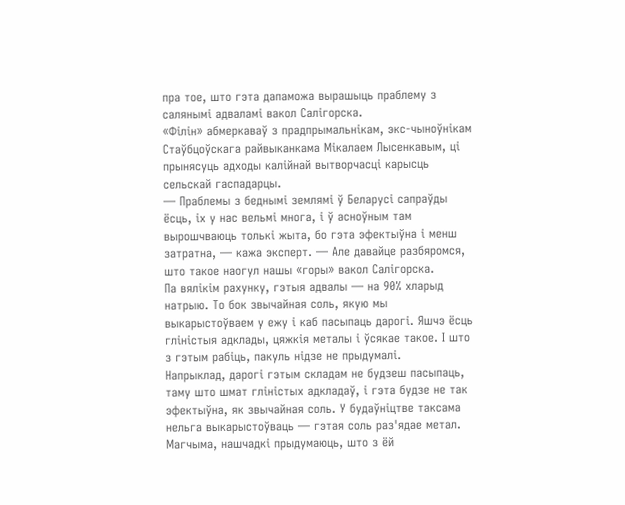пра тое, што гэта дапаможа вырашыць праблему з салянымі адваламі вакол Салігорска.
«Філін» абмеркаваў з прадпрымальнікам, экс-чыноўнікам Стаўбцоўскага райвыканкама Мікалаем Лысенкавым, ці прынясуць адходы калійнай вытворчасці карысць сельскай гаспадарцы.
— Праблемы з беднымі землямі ў Беларусі сапраўды ёсць, іх у нас вельмі многа, і ў асноўным там вырошчваюць толькі жыта, бо гэта эфектыўна і менш затратна, — кажа эксперт. — Але давайце разбяромся, што такое наогул нашы «горы» вакол Салігорска.
Па вялікім рахунку, гэтыя адвалы — на 90% хларыд натрыю. То бок звычайная соль, якую мы выкарыстоўваем у ежу і каб пасыпаць дарогі. Яшчэ ёсць гліністыя адклады, цяжкія металы і ўсякае такое. І што з гэтым рабіць, пакуль нідзе не прыдумалі.
Напрыклад, дарогі гэтым складам не будзеш пасыпаць, таму што шмат гліністых адкладаў, і гэта будзе не так эфектыўна, як звычайная соль. У будаўніцтве таксама нельга выкарыстоўваць — гэтая соль раз'ядае метал. Магчыма, нашчадкі прыдумаюць, што з ёй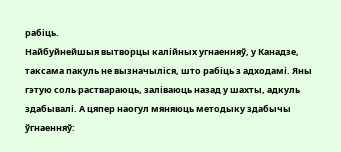рабіць.
Найбуйнейшыя вытворцы калійных угнаенняў, у Канадзе, таксама пакуль не вызначыліся, што рабіць з адходамі. Яны гэтую соль раствараюць, заліваюць назад у шахты, адкуль здабывалі. А цяпер наогул мяняюць методыку здабычы ўгнаенняў: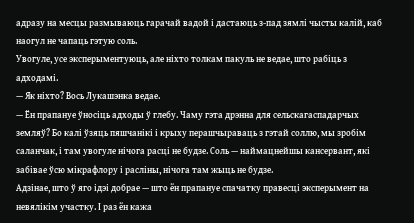адразу на месцы размываюць гарачай вадой і дастаюць з-пад зямлі чысты калій, каб наогул не чапаць гэтую соль.
Увогуле, усе эксперыментуюць, але ніхто толкам пакуль не ведае, што рабіць з адходамі.
— Як ніхто? Вось Лукашэнка ведае.
— Ён прапануе ўносіць адходы ў глебу. Чаму гэта дрэнна для сельскагаспадарчых земляў? Бо калі ўзяць пяшчанікі і крыху перашчыраваць з гэтай соллю, мы зробім саланчак, і там увогуле нічога расці не будзе. Соль — наймацнейшы кансервант, які забівае ўсю мікрафлору і расліны, нічога там жыць не будзе.
Адзінае, што ў яго ідэі добрае — што ён прапануе спачатку правесці эксперымент на невялікім участку. І раз ён кажа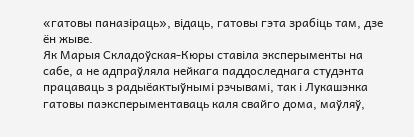«гатовы паназіраць», відаць, гатовы гэта зрабіць там, дзе ён жыве.
Як Марыя Складоўская-Кюры ставіла эксперыменты на сабе, а не адпраўляла нейкага паддоследнага студэнта працаваць з радыёактыўнымі рэчывамі, так і Лукашэнка гатовы паэксперыментаваць каля свайго дома, маўляў,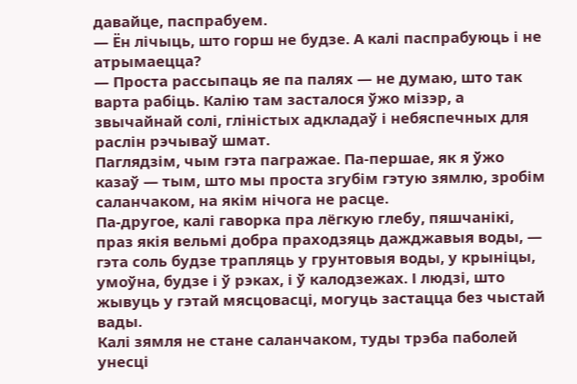давайце, паспрабуем.
— Ён лічыць, што горш не будзе. А калі паспрабуюць і не атрымаецца?
— Проста рассыпаць яе па палях — не думаю, што так варта рабіць. Калію там засталося ўжо мізэр, а звычайнай солі, гліністых адкладаў і небяспечных для раслін рэчываў шмат.
Паглядзім, чым гэта пагражае. Па-першае, як я ўжо казаў — тым, што мы проста згубім гэтую зямлю, зробім саланчаком, на якім нічога не расце.
Па-другое, калі гаворка пра лёгкую глебу, пяшчанікі, праз якія вельмі добра праходзяць дажджавыя воды, — гэта соль будзе трапляць у грунтовыя воды, у крыніцы, умоўна, будзе і ў рэках, і ў калодзежах. І людзі, што жывуць у гэтай мясцовасці, могуць застацца без чыстай вады.
Калі зямля не стане саланчаком, туды трэба паболей унесці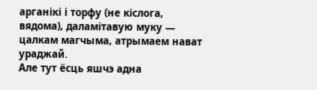арганікі і торфу (не кіслога, вядома), даламітавую муку — цалкам магчыма, атрымаем нават ураджай.
Але тут ёсць яшчэ адна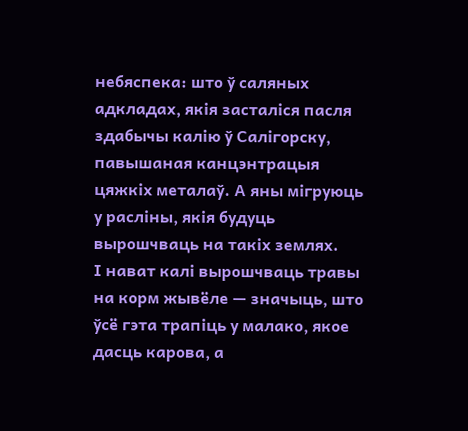небяспека: што ў саляных адкладах, якія засталіся пасля здабычы калію ў Салігорску, павышаная канцэнтрацыя цяжкіх металаў. А яны мігруюць у расліны, якія будуць вырошчваць на такіх землях.
І нават калі вырошчваць травы на корм жывёле — значыць, што ўсё гэта трапіць у малако, якое дасць карова, а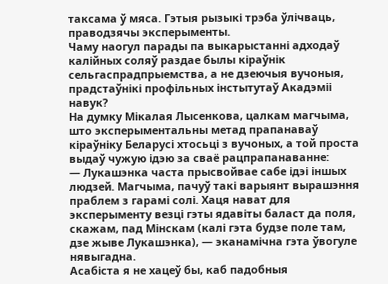таксама ў мяса. Гэтыя рызыкі трэба ўлічваць, праводзячы эксперыменты.
Чаму наогул парады па выкарыстанні адходаў калійных соляў раздае былы кіраўнік сельгаспрадпрыемства, а не дзеючыя вучоныя, прадстаўнікі профільных інстытутаў Акадэміі навук?
На думку Мікалая Лысенкова, цалкам магчыма, што эксперыментальны метад прапанаваў кіраўніку Беларусі хтосьці з вучоных, а той проста выдаў чужую ідэю за сваё рацпрапанаванне:
— Лукашэнка часта прысвойвае сабе ідэі іншых людзей. Магчыма, пачуў такі варыянт вырашэння праблем з гарамі солі. Хаця нават для эксперыменту везці гэты ядавіты баласт да поля, скажам, пад Мінскам (калі гэта будзе поле там, дзе жыве Лукашэнка), — эканамічна гэта ўвогуле нявыгадна.
Асабіста я не хацеў бы, каб падобныя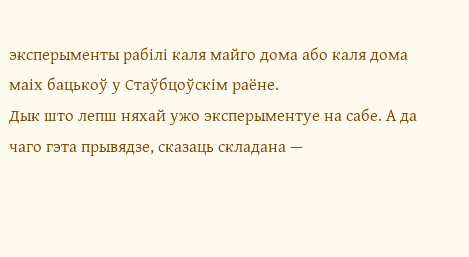эксперыменты рабілі каля майго дома або каля дома маіх бацькоў у Стаўбцоўскім раёне.
Дык што лепш няхай ужо эксперыментуе на сабе. А да чаго гэта прывядзе, сказаць складана —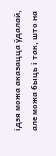ідэя можа аказацца ўдалай, але можа быць і так, што на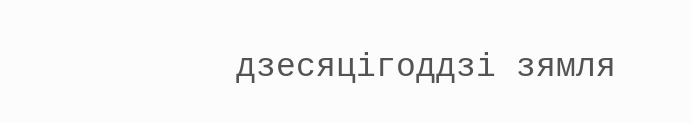дзесяцігоддзі зямля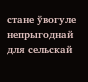стане ўвогуле непрыгоднай для сельскай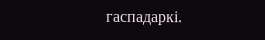гаспадаркі.